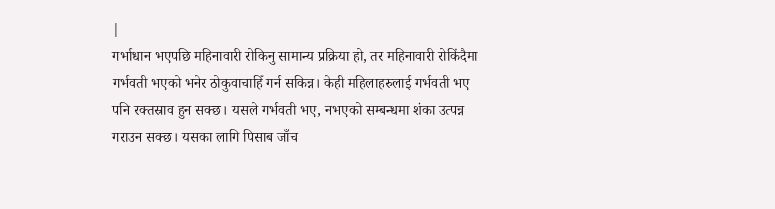|
गर्भाधान भएपछि महिनावारी रोकिनु सामान्य प्रक्रिया हो, तर महिनावारी रोकिंदैमा गर्भवती भएको भनेर ठोकुवाचाहिँ गर्न सकिन्न। केही महिलाहरुलाई गर्भवती भए पनि रक्तस्राव हुन सक्छ। यसले गर्भवती भए, नभएको सम्बन्धमा शंका उत्पन्न गराउन सक्छ। यसका लागि पिसाब जाँच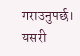गराउनुपर्छ। यसरी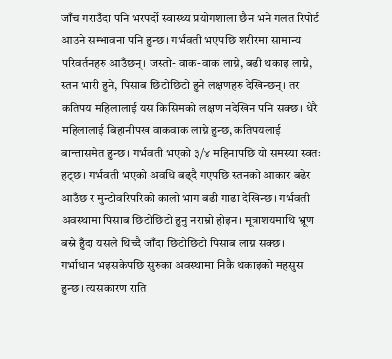जाँच गराउँदा पनि भरपर्दो स्वास्थ्य प्रयोगशाला छैन भने गलत रिपोर्ट आउने सम्भावना पनि हुन्छ। गर्भवती भएपछि शरीरमा सामान्य परिवर्तनहरु आउँछन्। जस्तो- वाक-वाक लाग्ने, बढी थकाइ लाग्ने, स्तन भारी हुने, पिसाब छिटोछिटो हुने लक्षणहरु देखिन्छन्। तर कतिपय महिलालाई यस किसिमको लक्षण नदेखिन पनि सक्छ। धेरै महिलालाई बिहानीपख वाकवाक लाग्ने हुन्छ, कतिपयलाई बान्तासमेत हुन्छ। गर्भवती भएको ३/४ महिनापछि यो समस्या स्वतः हट्छ। गर्भवती भएको अवधि बढ्दै गएपछि स्तनको आकार बढेर आउँछ र मुन्टोवरिपरिको कालो भाग बढी गाढा देखिन्छ। गर्भवती अवस्थामा पिसाब छिटोछिटो हुनु नराम्रो होइन। मूत्राशयमाथि भ्रूण बस्ने हुँदा यसले थिच्दै जाँदा छिटोछिटो पिसाब लाग्न सक्छ।
गर्भाधान भइसकेपछि सुरुका अवस्थामा निकै थकाइको महसुस हुन्छ। त्यसकारण राति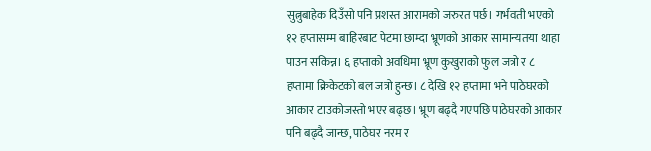सुत्नुबाहेक दिउँसो पनि प्रशस्त आरामको जरुरत पर्छ। गर्भवती भएको १२ हप्तासम्म बाहिरबाट पेटमा छाम्दा भ्रूणको आकार सामान्यतया थाहा पाउन सकिन्न। ६ हप्ताको अवधिमा भ्रूण कुखुराको फुल जत्रो र ८ हप्तामा क्रिकेटको बल जत्रो हुन्छ। ८ देखि १२ हप्तामा भने पाठेघरको आकार टाउकोजस्तो भएर बढ्छ। भ्रूण बढ्दै गएपछि पाठेघरको आकार पनि बढ्दै जान्छ, पाठेघर नरम र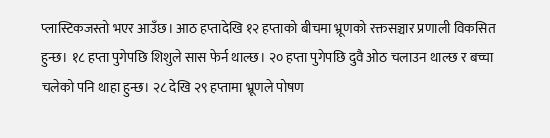प्लास्टिकजस्तो भएर आउँछ। आठ हप्तादेखि १२ हप्ताको बीचमा भ्रूणको रक्तसञ्चार प्रणाली विकसित हुन्छ। १८ हप्ता पुगेपछि शिशुले सास फेर्न थाल्छ। २० हप्ता पुगेपछि दुवै ओठ चलाउन थाल्छ र बच्चा चलेको पनि थाहा हुन्छ। २८ देखि २९ हप्तामा भ्रूणले पोषण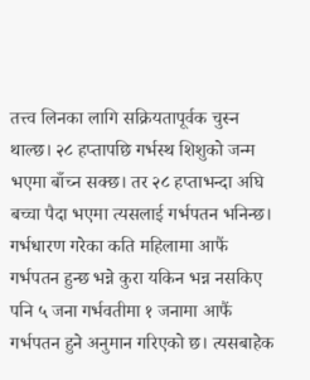तत्त्व लिनका लागि सक्रियतापूर्वक चुस्न थाल्छ। २८ हप्तापछि गर्भस्थ शिशुको जन्म भएमा बाँच्न सक्छ। तर २८ हप्ताभन्दा अघि बच्चा पैदा भएमा त्यसलाई गर्भपतन भनिन्छ। गर्भधारण गरेका कति महिलामा आफैं गर्भपतन हुन्छ भन्ने कुरा यकिन भन्न नसकिए पनि ५ जना गर्भवतीमा १ जनामा आफैं गर्भपतन हुने अनुमान गरिएको छ। त्यसबाहेक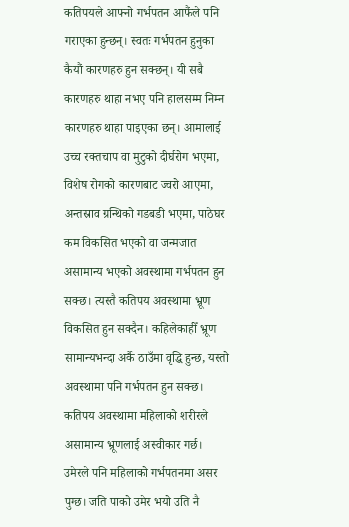कतिपयले आफ्नो गर्भपतन आफैंले पनि गराएका हुन्छन्। स्वतः गर्भपतन हुनुका कैयौं कारणहरु हुन सक्छन्। यी सबै कारणहरु थाहा नभए पनि हालसम्म निम्न कारणहरु थाहा पाइएका छन्। आमालाई उच्च रक्तचाप वा मुटुको दीर्घरोग भएमा, विशेष रोगको कारणबाट ज्वरो आएमा, अन्तस्राव ग्रन्थिको गडबडी भएमा, पाठेघर कम विकसित भएको वा जन्मजात असामान्य भएको अवस्थामा गर्भपतन हुन सक्छ। त्यस्तै कतिपय अवस्थामा भ्रूण विकसित हुन सक्दैन। कहिलेकाहीँ भ्रूण सामान्यभन्दा अर्कै ठाउँमा वृद्धि हुन्छ, यस्तो अवस्थामा पनि गर्भपतन हुन सक्छ। कतिपय अवस्थामा महिलाको शरीरले असामान्य भ्रूणलाई अस्वीकार गर्छ। उमेरले पनि महिलाको गर्भपतनमा असर पुग्छ। जति पाको उमेर भयो उति नै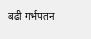बढी गर्भपतन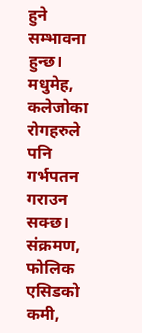हुने सम्भावना हुन्छ। मधुमेह, कलेजोका रोगहरुले पनि गर्भपतन गराउन सक्छ। संक्रमण, फोलिक एसिडको कमी,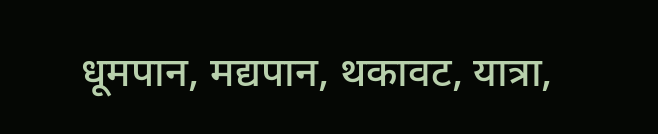धूमपान, मद्यपान, थकावट, यात्रा,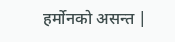हर्मोनको असन्त |